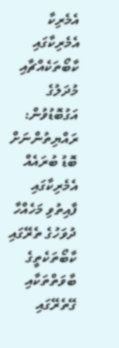އެމެރިކާ
އެމެރިކާގައި ކާބޯތަކެއްޗާއި މުދަލުގެ އަގުބޮޑުވުން: ރައްޔިތުންނަށް ބޮޑު ބުރައެއް
އެމެރިކާގައި ފާއިތުވި މަހެއްހާ ދުވަހުގެ ތެރޭގައި ކާބޯތަކެތީގެ ބާވަތްތަކާއި ގޭތެރޭގައި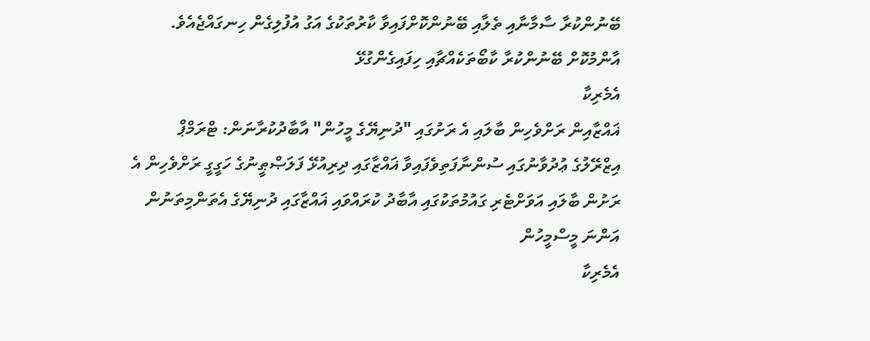ބޭނުންކުރާ ސާމާނާއި ތެލާއި ބޭނުންކޮށްފައިވާ ކާރުތަކުގެ އަގު އުފުލިގެން ހިނގައްޖެއެވެ. އާންމުކޮށް ބޭނުންކުރާ ކާބޯތަކެއްޗާއި ހިފައިގެންގުޅޭ
އެމެރިކާ
ޣައްޒާއިން ރަށްވެހިން ބާލައި އެ ރަށުގައި "ދުނިޔޭގެ މީހުން" އާބާދުކުރާނަން: ޓްރަމްޕް
އިޒްރޭލުގެ ޢުދުވާނުގައި ސުންނާފަތިވެފައިވާ ޣައްޒާގައި ދިރިއުޅޭ ފަލަޞްޠީނުގެ ހަގީގީ ރަށްވެހިން އެ ރަށުން ބާލައި އަވަށްޓެރި ގައުމުތަކުގައި އާބާދު ކުރައްވައި ޣައްޒާގައި ދުނިޔޭގެ އެތަންމިތަނުން އަންނަ މީސްމީހުން
އެމެރިކާ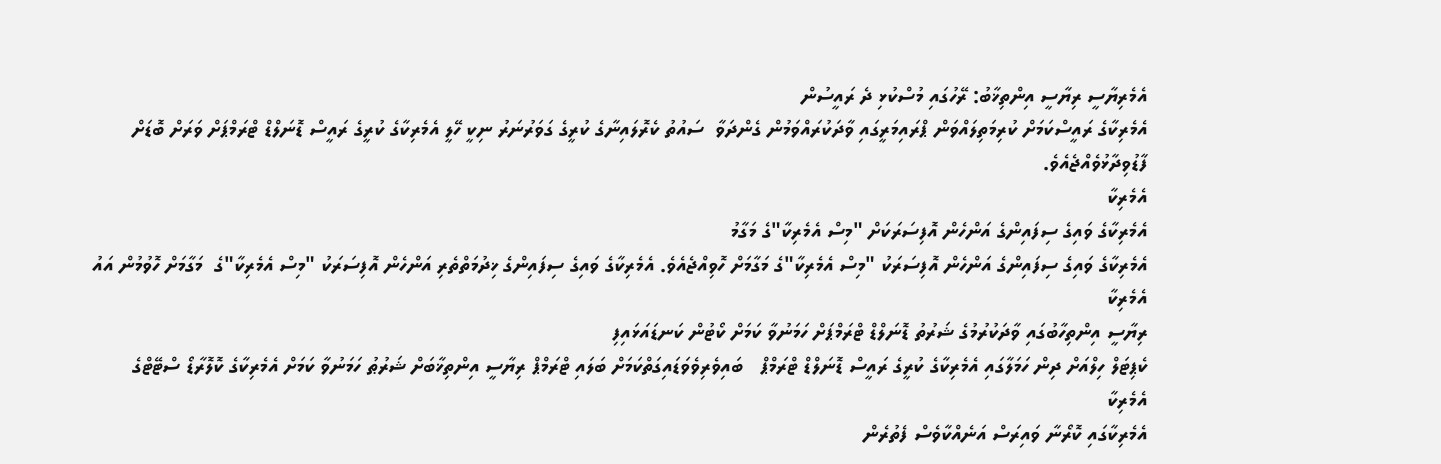އެމެރިޔާސީ ރިޔާސީ އިންތިޚާބު: ރޭހުގައި މުސްކުޅި ދެ ރައީސުން
އެމެރިކާގެ ރައީސްކަމަށް ކުރިމަތިލައްވަން ޕްރައިމަރީގައި ވާދަކުރައްވަމުން ގެންދަވާ  ސައުތު ކެރޮލައިނާގެ ކުރީގެ ގަވަރުނަރު ނިކީ ހޭލީ އެމެރިކާގެ ކުރީގެ ރައީސް ޑޮނަލްޑް ޓްރަމްޕަށް ވަރަށް ބޮޑަށް ފާޑުވިދާޅުވެއްޖެއެވެ.
އެމެރިކާ
އެމެރިކާގެ ވައިގެ ސިފައިންގެ އަންހެން އޮފިސަރަކަށް "މިސް އެމެރިކާ"ގެ މަގާމު
އެމެރިކާގެ ވައިގެ ސިފައިންގެ އަންހެން އޮފިސަރަކު "މިސް އެމެރިކާ"ގެ މަގާމަށް ހޮވިއްޖެއެވެ. އެމެރިކާގެ ވައިގެ ސިފައިންގެ ޚިދުމަތްތެރި އަންހެން އޮފިސަރަކު "މިސް އެމެރިކާ"ގެ  މަގާމަށް ހޮވުމުން އައު
އެމެރިކާ
ރިޔާސީ އިންތިހާބުގައި ވާދަކުރުމުގެ ޝަރުތު ޑޮނަލްޑް ޓްރަމްޕަށް ހަމަނުވާ ކަމަށް ކޯޓުން ކަނޑައަޅައިފި
ކެޕިޓަލް ހިލްއަށް ދިން ހަމަލާގައި އެމެރިކާގެ ކުރީގެ ރައީސް ޑޮނަލްޑް ޓްރަމްޕް   ބައިވެރިވެވަޑައިގަތްކަމަށް ބަލައި ޓްރަމްޕް ރިޔާސީ އިންތިޚާބަށް ޝަރުޠު ހަމަނުވާ ކަމަށް އެމެރިކާގެ ކޮލޮރާޑޯ ސްޓޭޓްގެ
އެމެރިކާ
އެމެރިކާގައި ކޮރޯނާ ވައިރަސް އަނެއްކާވެސް ފެތުރެން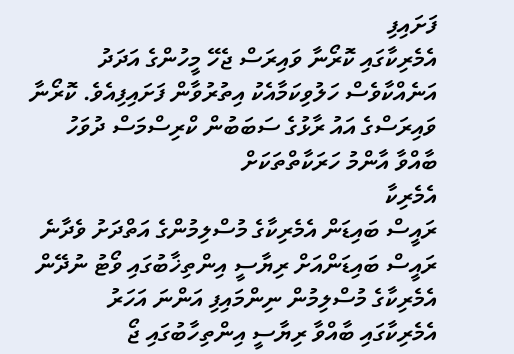ފަށައިފި
އެމެރިކާގައި ކޮރޯނާ ވައިރަސް ޖެހޭ މީހުންގެ އަދަދު އަނެއްކާވެސް ހަލުވިކަމާއެކު އިތުރުވާން ފަށައިފިއެވެ. ކޮރޯނާ ވައިރަސްގެ އައު ރާޅުގެ ސަބަބުން ކްރިސްމަސް ދުވަހު ބާއްވާ އާންމު ހަރަކާތްތަކަށް
އެމެރިކާ
ރައީސް ބައިޑަން އެމެރިކާގެ މުސްލިމުންގެ އަތްދަށު ވެދާނެ
ރައީސް ބައިޑަންއަށް ރިޔާސީ އިންތިޚާބުގައި ވޯޓު ނުދޭން އެމެރިކާގެ މުސްލިމުން ނިންމައިފި އަންނަ އަހަރު އެމެރިކާގައި ބާއްވާ ރިޔާސީ އިންތިހާބުގައި ޖޯ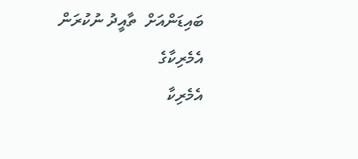ބައިޑަންއަށް  ތާއީދު ނުކުރަން އެމެރިކާގެ
އެމެރިކާ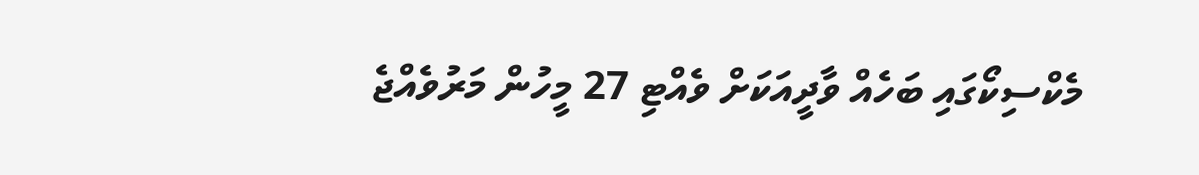މެކްސިކޯގައި ބަހެއް ވާދީއަކަށް ވެއްޓި 27 މީހުން މަރުވެއްޖެ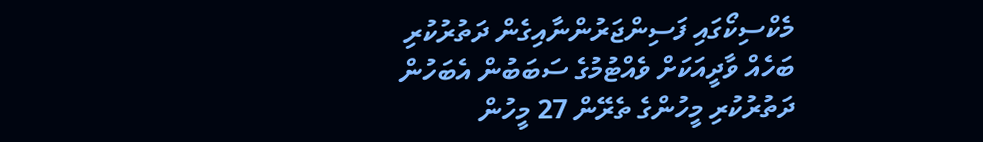މެކްސިކޯގައި ފަސިންޖަރުންނާއިގެން ދަތުރުކުރި ބަހެއް ވާދީއަކަށް ވެއްޓުމުގެ ސަބަބުން އެބަހުން ދަތުރުކުރި މީހުންގެ ތެރޭން 27 މީހުން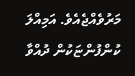މަރުވެއްޖެއެވެ. އަމިއްލަ ކުންފުންޏަކުން ދުއްވާ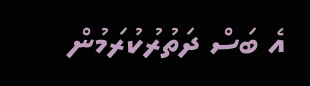އެ ބަސް ދަތުރުކުރަމުން